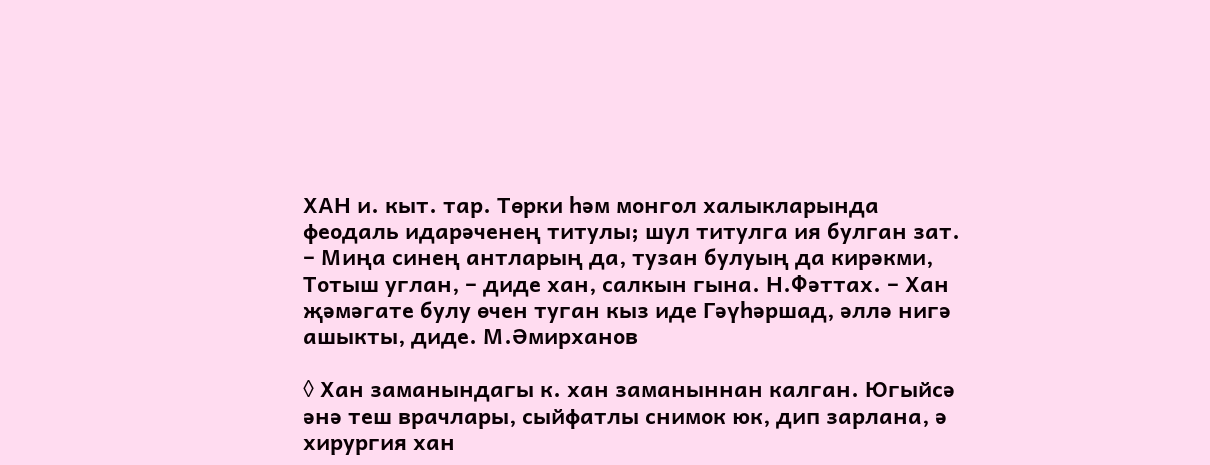ХАН и. кыт. тар. Төрки һәм монгол халыкларында феодаль идарәченең титулы; шул титулга ия булган зат. – Миңа синең антларың да, тузан булуың да кирәкми, Тотыш углан, – диде хан, салкын гына. Н.Фәттах. – Хан җәмәгате булу өчен туган кыз иде Гәүһәршад, әллә нигә ашыкты, диде. М.Әмирханов

◊ Хан заманындагы к. хан заманыннан калган. Югыйсә әнә теш врачлары, сыйфатлы снимок юк, дип зарлана, ә хирургия хан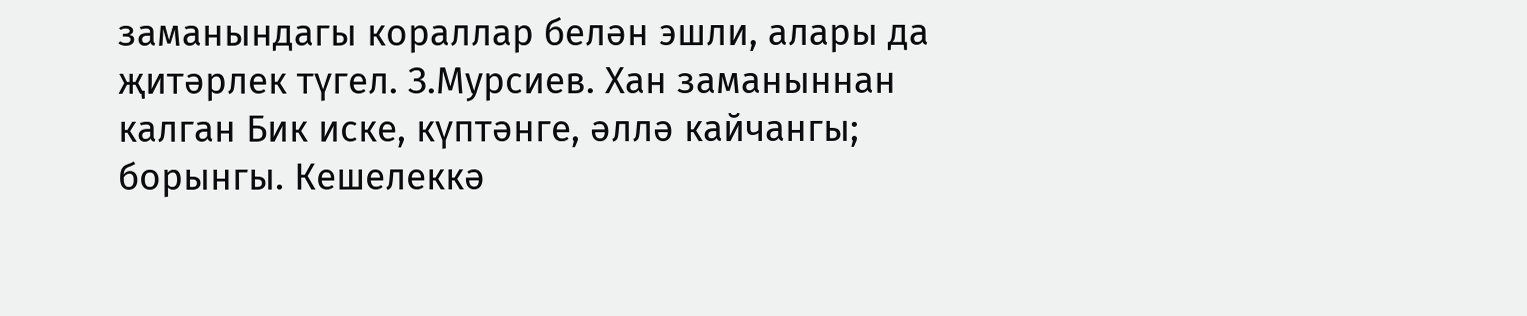заманындагы кораллар белән эшли, алары да җитәрлек түгел. З.Мурсиев. Хан заманыннан калган Бик иске, күптәнге, әллә кайчангы; борынгы. Кешелеккә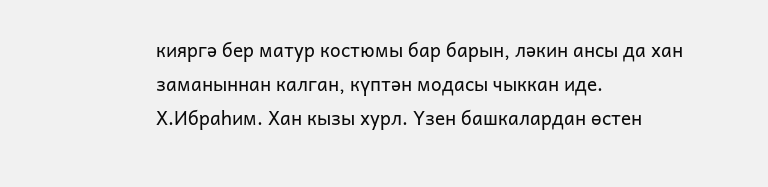кияргә бер матур костюмы бар барын, ләкин ансы да хан заманыннан калган, күптән модасы чыккан иде. Х.Ибраһим. Хан кызы хурл. Үзен башкалардан өстен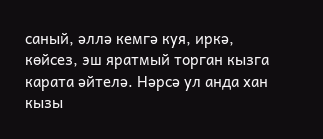саный, әллә кемгә куя, иркә, көйсез, эш яратмый торган кызга карата әйтелә. Нәрсә ул анда хан кызы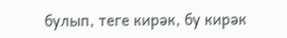булып, теге кирәк, бу кирәк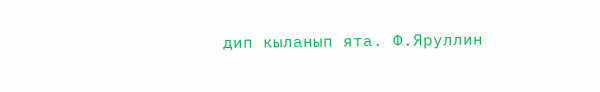дип кыланып ята. Ф.Яруллин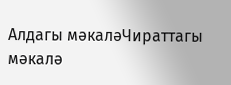Алдагы мәкаләЧираттагы мәкалә